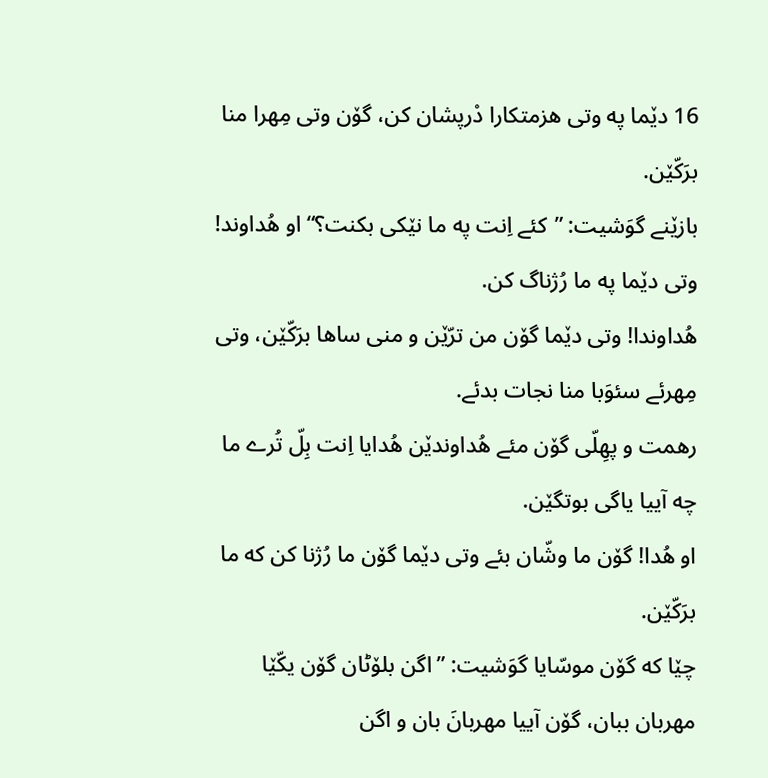16 دێما په وتی هزمتکارا دْرپشان کن، گۆن وتی مِهرا منا برَکّێن.
بازێنے گوَشیت: ”کئے اِنت په ما نێکی بکنت؟“ او هُداوند! وتی دێما په ما رُژناگ کن.
هُداوندا! وتی دێما گۆن من ترّێن و منی ساها برَکّێن، وتی مِهرئے سئوَبا منا نجات بدئے.
رهمت و پهِلّی گۆن مئے هُداوندێن هُدایا اِنت بِلّ تُرے ما چه آییا یاگی بوتگێن.
او هُدا! گۆن ما وشّان بئے وتی دێما گۆن ما رُژنا کن که ما برَکّێن.
چێا که گۆن موسّایا گوَشیت: ”اگن بلۆٹان گۆن یکّێا مهربان ببان، گۆن آییا مهربانَ بان و اگن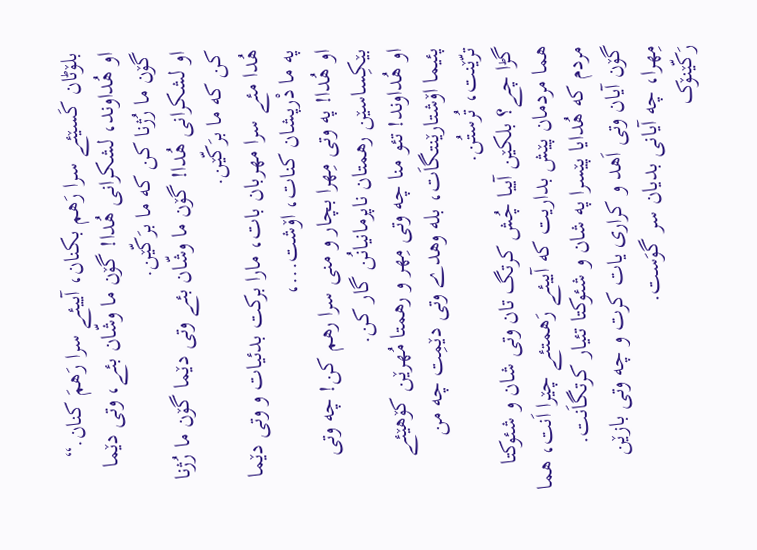بلۆٹان کَسێئے سرا رَهم بکنان، آییئے سرا رَهمَ کنان.“
او هُداوند، لشکرانی هُدا! گۆن ما وشّان بئے، وتی دێما گۆن ما رُژنا کن که ما برَکّێن.
او لشکرانی هُدا! گۆن ما وشّان بئے وتی دێما گۆن ما رُژنا کن که ما برَکّێن.
هُدا مئے سرا مهربان بات، مارا برکت بدئیات و وتی دێما په ما دْرپشان کنات، اۆشت...،
او هُدا! په وتی مِهرا بچار و منی سرا رهم کن! چه وتی بێکِساسێن رهمتان ناپرمانیانُن گار کن.
او هُداوند! تئو منا چه وتی مِهر و رهمتا مُهرێن کۆهێئے پئیما اۆشتارێنتگاَت، بله وهدے وتی دێمِت چه من ترّێنت، تُرستُن.
گڑا چے؟ بلکێن آییا چُش کرتگ تان وتی شان و شئوکتا هما مردمان پێش بداریت که آییئے رَهمتئے چێرا اَنت، هما مردم که هُدایا پێسرا په شان و شئوکتا تئیار کرتگاَنت.
گۆن آیان وتی اَهد و کراری یات کرت و چه وتی بازێن مِهرا، چه آیانی بدیان سر گوَست.
رَکّێنۆک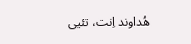هُداوند اِنت، تئیی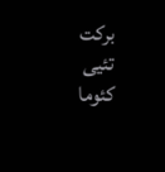برکت تئیی کئوما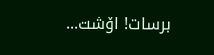برسات! اۆشت...